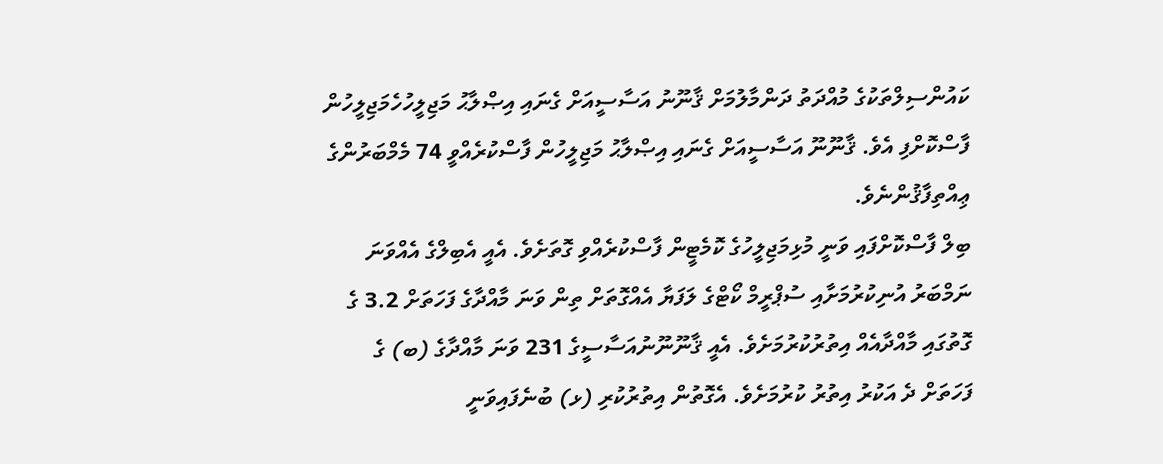ކައުންސިލްތަކުގެ މުއްދަތު ދަންމާލުމަށް ޤާނޫނު އަސާސީއަށް ގެނައި އިޞްލާޙު މަޖިލީހުހެމަޖިލީހުން ފާސްކޮށްފި އެވެ. ޤާނޫނޫ އަސާސީއަށް ގެނައި އިޞްލާޙު މަޖިލީހުން ފާސްކުރެއްވީ 74 މެމްބަރުންގެ ޢިއްތިފާޤުންނެވެ.
ބިލް ފާސްކޮށްފައި ވަނީ މުޅިމަޖިލީހުގެ ކޮމެޓީން ފާސްކުރެއްވި ގޮތަށެވެ. އެއީ އެބިލްގެ އެއްވަނަ ނަމްބަރު އުނިކުރުމަށާއި ސުޕްރީމް ކޯޓްގެ ލަފަޔާ އެއްގޮތަށް ތިން ވަނަ މާއްދާގެ ފަހަތަށް 3.2 ގެ ގޮތުގައި މާއްދާއެއް އިތުރުކުރުމަށެވެ. އެއީ ޤާނޫނޫނުއަސާސީގެ 231 ވަނަ މާއްދާގެ (ބ) ގެ ފަހަތަށް ދެ އަކުރު އިތުރު ކުރުމަށެވެ. އެގޮތުން އިތުރުކުރި (ޅ) ބުނެފައިވަނީ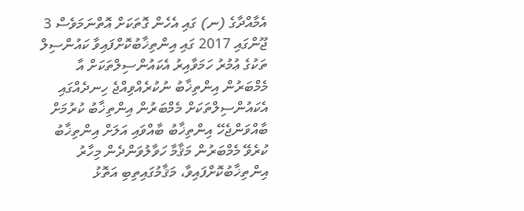އެމާއްދާގެ (ނ) ގައި އެހެން ގޮތަކަށް އޮތްނަމަވެސް 3 ޖޫންގައި 2017 ގައި އިންތިޚާބުކޮށްފައިވާ ކައުންސިލް ތަކުގެ ޢުމުރު ހަމަވާއިރު އެކައުންސިލްތަކަށް އާ މެމްބަރުން އިންތިޚާބު ނުކުރެއްވިއްޖެ ހިނދެއްގައި އެކައުންސިލްތަކަށް މެމްބަރުން އިންތިޚާބު ކުރުމަށް ބާއްވަންޖެހޭ އިންތިޚާބު ބާއްވައި އަލަށް އިންތިޚާބު ކުރެވޭ މެމްބަރުން މަޤާމާ ހަވާލުވަންދެން މިހާރު އިންތިޚާބުކޮށްފައިވާ، މަޤާމުގައިތިބި އަތޮޅު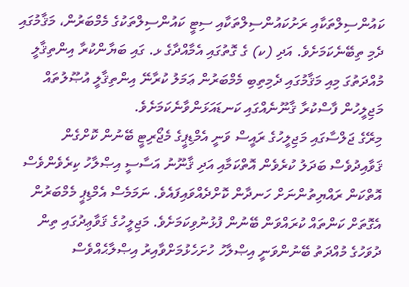ކައުންސިލްތަކާއި ރަށުކައުންސިލްތަކާއި ސިޓީ ކައުންސިލްތަކުގެ މެމްބަރުން، މަޤާމުގައި ދެމި ތިބޭނެކަމަށެވެ. އަދި (ކ) ގެ ގޮތުގައި އެމާއްދާގެ ޅ. ގައި ބަޔާންކުރާ އިންތިޤާލީ މުއްދަތުގަ މިއި މަޤާމުގައި ދެމިތިބި މެމްބަރުން ޢަމަލު ކުރާނޭ އިންތިޤާލީ އުޞޫލުތައް މަޖިލީހުން ފާސްކުރާ ޤާނޫނެއްގައި ކަނޑައަޅަންވާނެކަމަށެވެ.
މިރޭގެ ޖަލްސާގައި މަޖިލީހުގެ ރައީސް ވަނީ އެމްޑިޕީގެ މެޖޯރިޓީ ބޭނުން ކޮށްގެން ޤަވާއިދުވެސް ބަދަލު ކުރެވެން އޮތްކަމާއި އަދި ޤާނޫނު އަސާސީ އިޞްލާހު ކިރެވެންވެސް އޮތްކަން ރައްޔިތުންނަށް ހަނދާން ކޮށްދެއްވައިފައެވެ. ނަމަމެސް އެމްޑިޕީ މެމްބަރުން އެގޮތަށް ކަންތައް ކުރައްވަން ބޭނުން ފުޅުނުވިކަމަށެވެ. މަޖިލީހުގެ ޤަވާޢިދުގައި ތިން ދުވަހުގެ މުއްދަތު ބޭނުންވަނީ އިޞްލާހު ހުށަހެޅުމަށްވާއިރު އިޞްލާޙެއްވެސް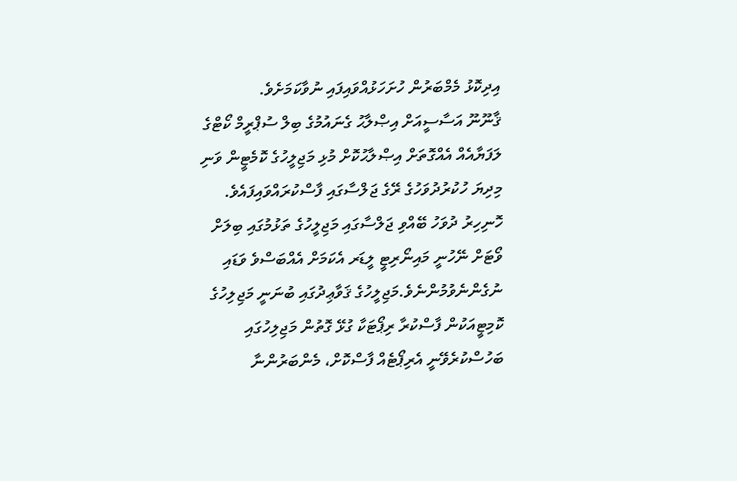އިދިކޮޅު މެމްބަރުން ހުށަހަޅުއްވައިފައި ނުވާކަމަށެވެ.
ޤާނޫނޫ އަސާސީއަށް އިޞްލާޙު ގެނައުމުގެ ބިލް ސުޕްރީމް ކޯޓްގެ ލަފަޔާއެއް އެއްގޮތަށް އިޞްލާޙުކޮށް މުޅި މަޖިލީހުގެ ކޮމެޓީން ވަނި މިދިޔަ ހުކުރުދުވަހުގެ ރޭގެ ޖަލްސާގައި ފާސްކުރައްވައިފައެވެ. ހޮނިހިރު ދުވަހު ބޭއްވި ޖަލްސާގައި މަޖިލީހުގެ ތަޅުމުގައި ބިލަށް ވޯޓަށް ނޭހުނީ މައިނޯރިޓީ ލީޑަރ އެކަމަށް އެއްބަސްވެ ވަޑައި ނުގެންނެވުމުންނެވެ.މަޖިލީހުގެ ޤަވާޢިދުގައި ބުނަނީ މަޖިލިހުގެ ކޮމިޓީއަކުން ފާސްކުރާ ރިޕޯޓަކާ ގުޅޭ ގޮތުން މަޖިލިހުގައި ބަހުސްކުރެވޭނީ އެރިޕޯޓެއް ފާސްކޮށް، މެންބަރުންނާ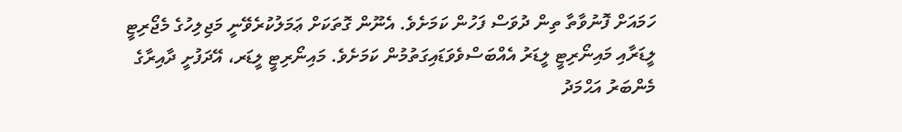ހަމައަށް ފޮނުވާތާ ތިން ދުވަސް ފަހުން ކަމަށެވެ. އެނޫން ގޮތަކަށް ޢަމަލުކުރެވޭނީ މަޖިލިހުގެ މެޖޯރިޓީ ލީޑަރާއި މައިނޯރިޓީ ލީޑަރު އެއްބަސްވެވަޑައިގަތުމުން ކަމަށެވެ. މައިނޯރިޓީ ލީޑަރ، އޭދަފުށީ ދާއިރާގެ މެންބަރު އަޙްމަދު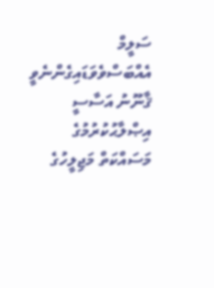ސަލީމް އެއްބަސްވެވަޑައިގެންނެވީ ޤާނޫނު އަސާސީ އިޞްލާޙުކުރުމުގެ މަސައްކަތް މަޖިލީހުގެ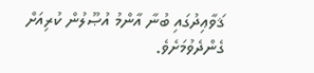ޤަވާޢިދުގައި ބުނާ އާންމު އުޞޫލުން ކުރިއަށް ގެންދެވުމަށެވެ.